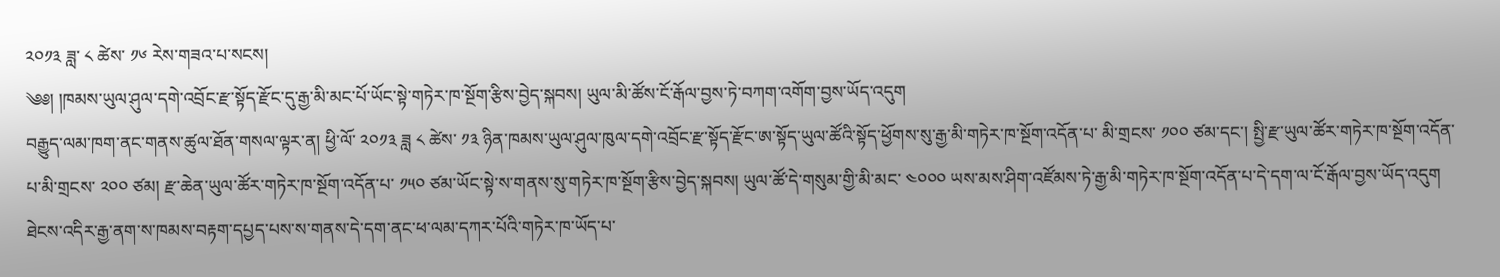༢༠༡༣ ཟླ་ ༨ ཚེས་ ༡༦ རེས་གཟའ་པ་སངས།
༄༅། །ཁམས་ཡུལ་ཤུལ་དགེ་འབྲོང་རྫ་སྟོད་རྫོང་དུ་རྒྱ་མི་མང་པོ་ཡོང་སྟེ་གཏེར་ཁ་སྔོག་རྩིས་བྱེད་སྐབས། ཡུལ་མི་ཚོས་ངོ་རྒོལ་བྱས་ཏེ་བཀག་འགོག་བྱས་ཡོད་འདུག
བརྒྱུད་ལམ་ཁག་ནང་གནས་ཚུལ་ཐོན་གསལ་ལྟར་ན། ཕྱི་ལོ་ ༢༠༡༣ ཟླ ༨ ཚེས་ ༡༣ ཉིན་ཁམས་ཡུལ་ཤུལ་ཁུལ་དགེ་འབྲོང་རྫ་སྟོད་རྫོང་ཨ་སྟོད་ཡུལ་ཚོའི་སྟོད་ཕྱོགས་སུ་རྒྱ་མི་གཏེར་ཁ་སྔོག་འདོན་པ་ མི་གྲངས་ ༡༠༠ ཙམ་དང་། སྤྱི་རྫ་ཡུལ་ཚོར་གཏེར་ཁ་སྔོག་འདོན་པ་མི་གྲངས་ ༢༠༠ ཙམ། རྫ་ཆེན་ཡུལ་ཚོར་གཏེར་ཁ་སྔོག་འདོན་པ་ ༡༥༠ ཙམ་ཡོང་སྟེ་ས་གནས་སུ་གཏེར་ཁ་སྔོག་རྩིས་བྱེད་སྐབས། ཡུལ་ཚོ་དེ་གསུམ་གྱི་མི་མང་ ༤༠༠༠ ཡས་མས་ཤིག་འཛོམས་ཏེ་རྒྱ་མི་གཏེར་ཁ་སྔོག་འདོན་པ་དེ་དག་ལ་ངོ་རྒོལ་བྱས་ཡོད་འདུག
ཐེངས་འདིར་རྒྱ་ནག་ས་ཁམས་བརྟག་དཔྱད་པས་ས་གནས་དེ་དག་ནང་ཕ་ལམ་དཀར་པོའི་གཏེར་ཁ་ཡོད་པ་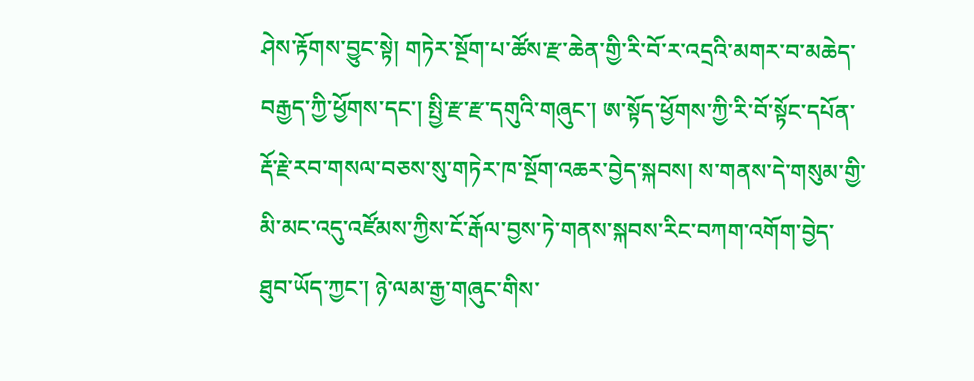ཤེས་རྟོགས་བྱུང་སྟེ། གཏེར་སྔོག་པ་ཚོས་རྫ་ཆེན་གྱི་རི་བོ་ར་འདྲའི་མགར་བ་མཆེད་བརྒྱད་ཀྱི་ཕྱོགས་དང་། སྤྱི་རྫ་རྫ་དགུའི་གཞུང་། ཨ་སྟོད་ཕྱོགས་ཀྱི་རི་བོ་སྟོང་དཔོན་རྡོ་རྗེ་རབ་གསལ་བཅས་སུ་གཏེར་ཁ་སྔོག་འཆར་བྱེད་སྐབས། ས་གནས་དེ་གསུམ་གྱི་མི་མང་འདུ་འཛོམས་ཀྱིས་ངོ་རྒོལ་བྱས་ཏེ་གནས་སྐབས་རིང་བཀག་འགོག་བྱེད་ཐུབ་ཡོད་ཀྱང་། ཉེ་ལམ་རྒྱ་གཞུང་གིས་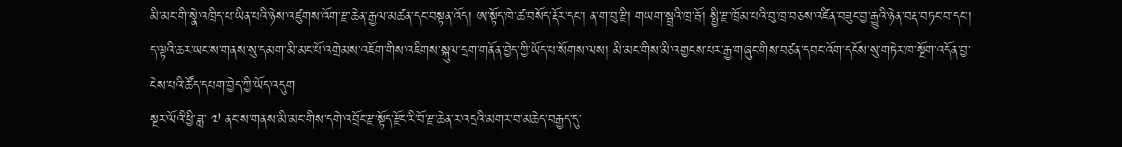མི་མང་གི་སྣེ་འཁྲིད་པ་ཡིན་པའི་ཉེས་འཛུགས་འོག་རྫ་ཆེན་རྒྱལ་མཚན་དང་བསྟན་འོད། ཨ་སྟོད་ཁེ་ཚ་བསོད་རྡོར་དང་། ན་ག་བུ་རྫི། གཡག་སྦྲའི་ཁྲ་རྦོ། སྤྱི་རྫ་ཁྲོམ་པའི་བུ་ཁྲ་བཅས་འཛིན་བཟུང་བྱ་རྒྱུའི་ཉེན་བརྡ་བཏང་བ་དང་། ད་ལྟའི་ཆར་ཡང་ས་གནས་སུ་དམག་མི་མང་པོ་འགྲེམས་འཇོག་གིས་འཇིགས་སྐུལ་དྲག་གནོན་བྱེད་ཀྱི་ཡོད་པ་སོགས་ལས། མི་མང་གིས་མི་འགྱངས་པར་རྒྱ་གཞུང་གིས་བཙན་དབང་འོག་དངོས་སུ་གཏེར་ཁ་སྔོག་འདོན་བྱ་ངེས་པའི་ཚོད་དཔག་བྱེད་ཀྱི་ཡོད་འདུག
སྔར་ལོའི་ཕྱི་ཟླ་ ༧ ནང་ས་གནས་མི་མང་གིས་དགེ་འབྲོང་རྫ་སྟོད་རྫོང་རི་བོ་རྫ་ཆེན་ར་འདྲའི་མགར་བ་མཆེད་བརྒྱད་དུ་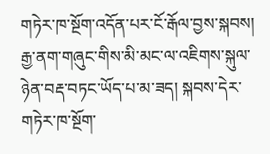གཏེར་ཁ་སྔོག་འདོན་པར་ངོ་རྒོལ་བྱས་སྐབས། རྒྱ་ནག་གཞུང་གིས་མི་མང་ལ་འཇིགས་སྐུལ་ཉེན་བརྡ་བཏང་ཡོད་པ་མ་ཟད། སྐབས་དེར་གཏེར་ཁ་སྔོག་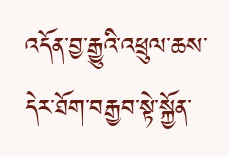འདོན་བྱ་རྒྱུའི་འཕྲུལ་ཆས་དེར་ཐོག་བརྒྱབ་སྟེ་སྐྱོན་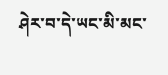ཤེར་བ་དེ་ཡང་མི་མང་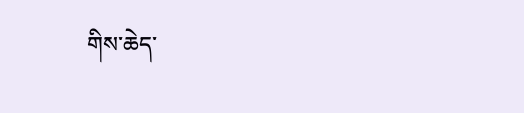གིས་ཆེད་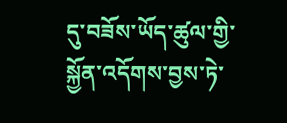དུ་བཟོས་ཡོད་ཚུལ་གྱི་སྐྱོན་འདོགས་བྱས་ཏེ་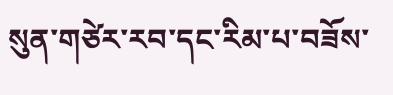སུན་གཙེར་རབ་དང་རིམ་པ་བཟོས་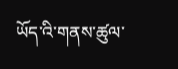ཡོད་འི་གནས་ཚུལ་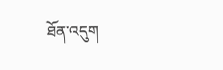ཐོན་འདུག